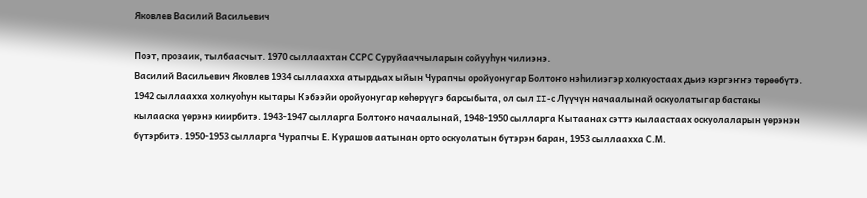Яковлев Василий Васильевич

Поэт, прозаик, тылбаасчыт. 1970 сыллаахтан ССРС Суруйааччыларын сойууһун чилиэнэ.
Василий Васильевич Яковлев 1934 сыллаахха атырдьах ыйын Чурапчы оройуонугар Болтоҥо нэһилиэгэр холкуостаах дьиэ кэргэҥҥэ төрөөбүтэ. 1942 сыллаахха холкуоһун кытары Кэбээйи оройуонугар көһөрүүгэ барсыбыта, ол сыл II-с Лүүчүн начаалынай оскуолатыгар бастакы кылааска үөрэнэ киирбитэ. 1943-1947 сылларга Болтоҥо начаалынай, 1948-1950 сылларга Кытаанах сэттэ кылаастаах оскуолаларын үөрэнэн бүтэрбитэ. 1950-1953 сылларга Чурапчы Е. Курашов аатынан орто оскуолатын бүтэрэн баран, 1953 сыллаахха С.М.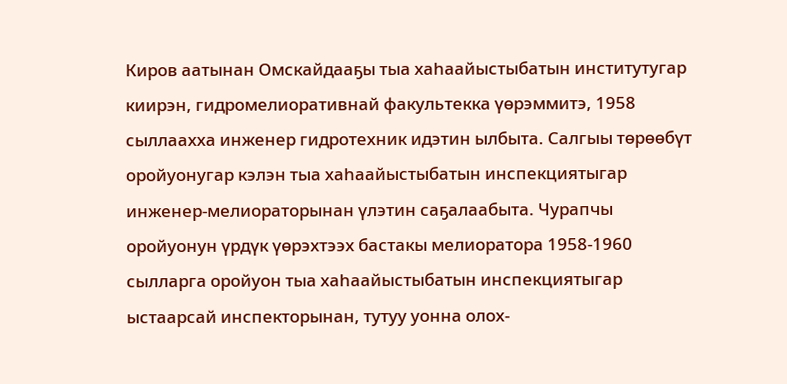Киров аатынан Омскайдааҕы тыа хаһаайыстыбатын институтугар киирэн, гидромелиоративнай факультекка үөрэммитэ, 1958 сыллаахха инженер гидротехник идэтин ылбыта. Салгыы төрөөбүт оройуонугар кэлэн тыа хаһаайыстыбатын инспекциятыгар инженер-мелиораторынан үлэтин саҕалаабыта. Чурапчы оройуонун үрдүк үөрэхтээх бастакы мелиоратора 1958-1960 сылларга оройуон тыа хаһаайыстыбатын инспекциятыгар ыстаарсай инспекторынан, тутуу уонна олох-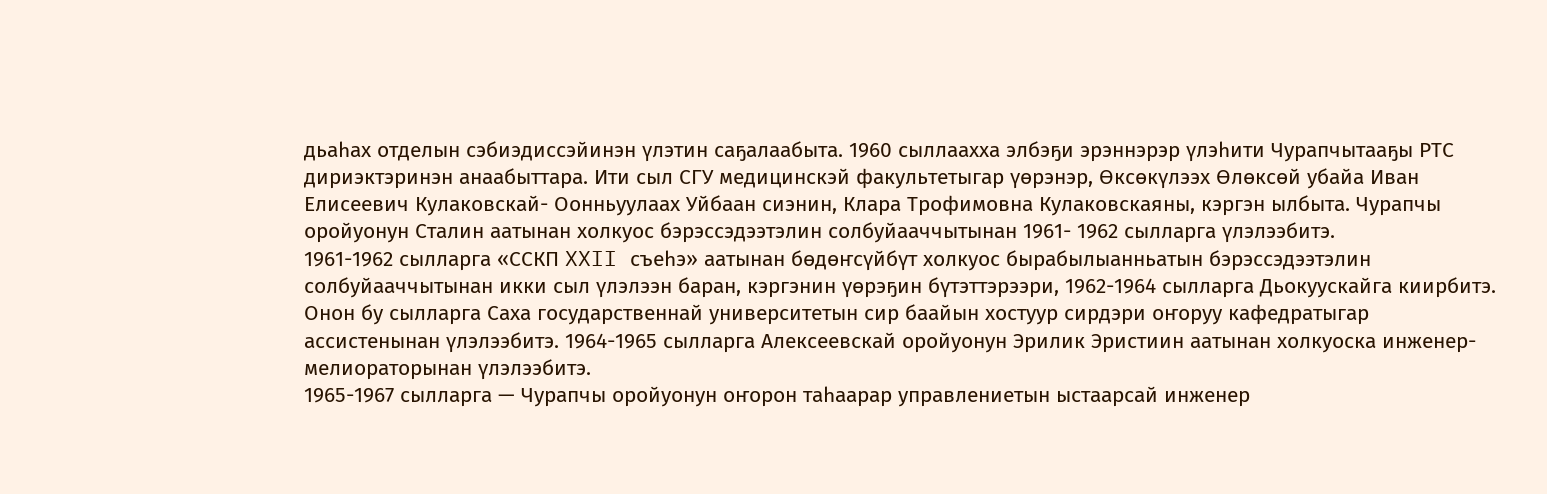дьаһах отделын сэбиэдиссэйинэн үлэтин саҕалаабыта. 1960 сыллаахха элбэҕи эрэннэрэр үлэһити Чурапчытааҕы РТС дириэктэринэн анаабыттара. Ити сыл СГУ медицинскэй факультетыгар үөрэнэр, Өксөкүлээх Өлөксөй убайа Иван Елисеевич Кулаковскай- Оонньуулаах Уйбаан сиэнин, Клара Трофимовна Кулаковскаяны, кэргэн ылбыта. Чурапчы оройуонун Сталин аатынан холкуос бэрэссэдээтэлин солбуйааччытынан 1961- 1962 сылларга үлэлээбитэ.
1961-1962 сылларга «ССКП XXII съеһэ» аатынан бөдөҥсүйбүт холкуос бырабылыанньатын бэрэссэдээтэлин солбуйааччытынан икки сыл үлэлээн баран, кэргэнин үөрэҕин бүтэттэрээри, 1962-1964 сылларга Дьокуускайга киирбитэ. Онон бу сылларга Саха государственнай университетын сир баайын хостуур сирдэри оҥоруу кафедратыгар ассистенынан үлэлээбитэ. 1964-1965 сылларга Алексеевскай оройуонун Эрилик Эристиин аатынан холкуоска инженер-мелиораторынан үлэлээбитэ.
1965-1967 сылларга — Чурапчы оройуонун оҥорон таһаарар управлениетын ыстаарсай инженер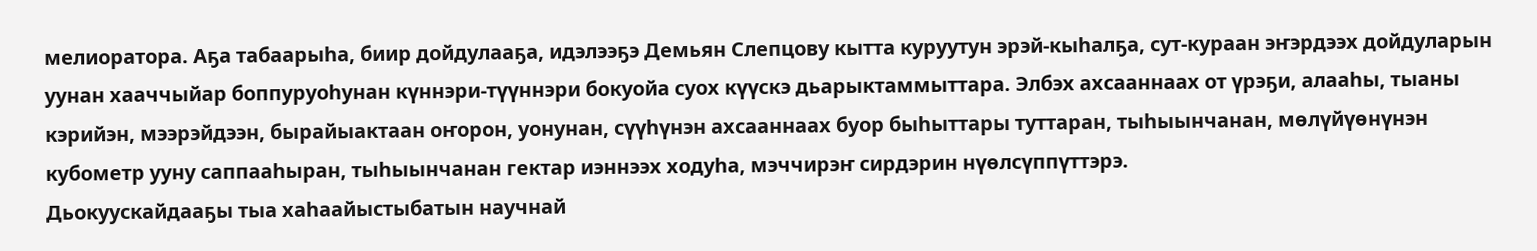мелиоратора. Аҕа табаарыһа, биир дойдулааҕа, идэлээҕэ Демьян Слепцову кытта куруутун эрэй-кыһалҕа, сут-кураан эҥэрдээх дойдуларын уунан хааччыйар боппуруоһунан күннэри-түүннэри бокуойа суох күүскэ дьарыктаммыттара. Элбэх ахсааннаах от үрэҕи, алааһы, тыаны кэрийэн, мээрэйдээн, бырайыактаан оҥорон, уонунан, сүүһүнэн ахсааннаах буор быһыттары туттаран, тыһыынчанан, мөлүйүөнүнэн кубометр ууну саппааһыран, тыһыынчанан гектар иэннээх ходуһа, мэччирэҥ сирдэрин нүөлсүппүттэрэ.
Дьокуускайдааҕы тыа хаһаайыстыбатын научнай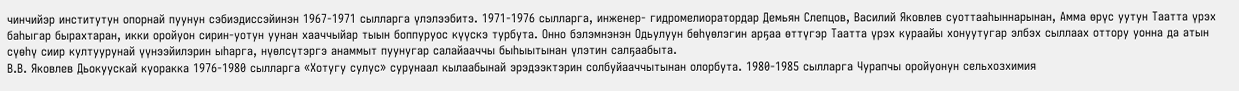чинчийэр институтун опорнай пуунун сэбиэдиссэйинэн 1967-1971 сылларга үлэлээбитэ. 1971-1976 сылларга, инженер- гидромелиоратордар Демьян Слепцов, Василий Яковлев суоттааһыннарынан, Амма өрүс уутун Таатта үрэх баһыгар бырахтаран, икки оройуон сирин-уотун уунан хааччыйар тыын боппуруос күүскэ турбута. Онно бэлэмнэнэн Одьулуун бөһүөлэгин арҕаа өттүгэр Таатта үрэх кураайы хонуутугар элбэх сыллаах оттору уонна да атын сүөһү сиир култуурунай үүнээйилэрин ыһарга, нүөлсүтэргэ анаммыт пуунугар салайааччы быһыытынан үлэтин салҕаабыта.
В.В. Яковлев Дьокуускай куоракка 1976-1980 сылларга «Хотугу сулус» сурунаал кылаабынай эрэдээктэрин солбуйааччытынан олорбута. 1980-1985 сылларга Чурапчы оройуонун сельхозхимия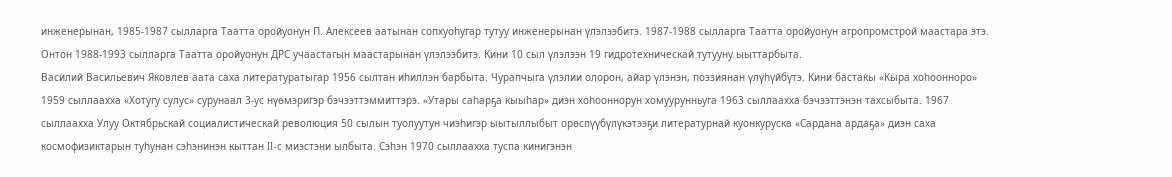инженерынан, 1985-1987 сылларга Таатта оройуонун П. Алексеев аатынан сопхуоһугар тутуу инженерынан үлэлээбитэ. 1987-1988 сылларга Таатта оройуонун агропромстрой маастара этэ. Онтон 1988-1993 сылларга Таатта оройуонун ДРС учаастагын маастарынан үлэлээбитэ. Кини 10 сыл үлэлээн 19 гидротехническай тутууну ыыттарбыта.
Василий Васильевич Яковлев аата саха литературатыгар 1956 сылтан иһиллэн барбыта. Чурапчыга үлэлии олорон, айар үлэнэн, поэзиянан үлүһүйбүтэ. Кини бастакы «Кыра хоһоонноро» 1959 сыллаахха «Хотугу сулус» сурунаал 3-ус нүөмэригэр бэчээттэммиттэрэ. «Утары саһарҕа кыыһар» диэн хоһооннорун хомуурунньуга 1963 сыллаахха бэчээттэнэн тахсыбыта. 1967 сыллаахха Улуу Октябрьскай социалистическай революция 50 сылын туолуутун чиэһигэр ыытыллыбыт орөспүүбүлүкэтээҕи литературнай куонкуруска «Сардана ардаҕа» диэн саха космофизиктарын туһунан сэһэнинэн кыттан II-с миэстэни ылбыта. Сэһэн 1970 сыллаахха туспа кинигэнэн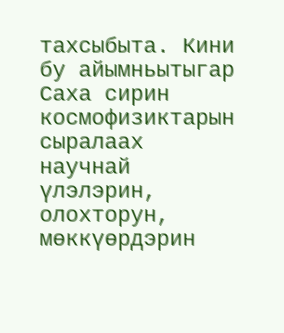тахсыбыта. Кини бу айымньытыгар Саха сирин космофизиктарын сыралаах научнай үлэлэрин, олохторун, мөккүөрдэрин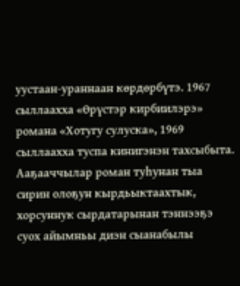уустаан-ураннаан көрдөрбүтэ. 1967 сыллаахха «Өрүстэр кирбиилэрэ» романа «Хотугу сулуска», 1969 сыллаахха туспа кинигэнэн тахсыбыта. Ааҕааччылар роман туһунан тыа сирин олоҕун кырдьыктаахтык, хорсуннук сырдатарынан тэннээҕэ суох айымньы диэн сыанабылы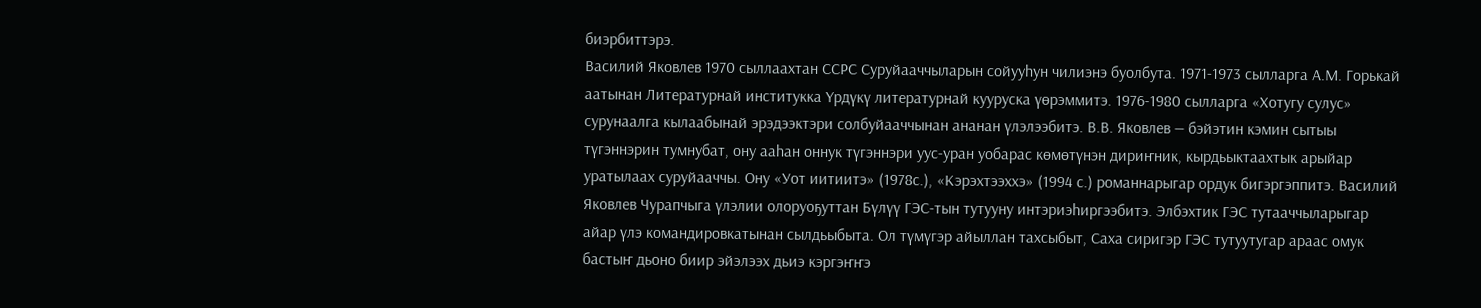биэрбиттэрэ.
Василий Яковлев 1970 сыллаахтан ССРС Суруйааччыларын сойууһун чилиэнэ буолбута. 1971-1973 сылларга А.М. Горькай аатынан Литературнай институкка Үрдүкү литературнай кууруска үөрэммитэ. 1976-1980 сылларга «Хотугу сулус» сурунаалга кылаабынай эрэдээктэри солбуйааччынан ананан үлэлээбитэ. В.В. Яковлев — бэйэтин кэмин сытыы түгэннэрин тумнубат, ону ааһан оннук түгэннэри уус-уран уобарас көмөтүнэн дириҥник, кырдьыктаахтык арыйар уратылаах суруйааччы. Ону «Уот иитиитэ» (1978с.), «Кэрэхтээххэ» (1994 с.) романнарыгар ордук бигэргэппитэ. Василий Яковлев Чурапчыга үлэлии олоруоҕуттан Бүлүү ГЭС-тын тутууну интэриэһиргээбитэ. Элбэхтик ГЭС тутааччыларыгар айар үлэ командировкатынан сылдьыбыта. Ол түмүгэр айыллан тахсыбыт, Саха сиригэр ГЭС тутуутугар араас омук бастыҥ дьоно биир эйэлээх дьиэ кэргэҥҥэ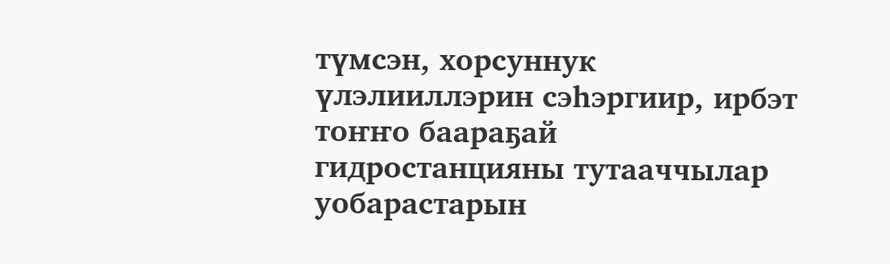түмсэн, хорсуннук үлэлииллэрин сэһэргиир, ирбэт тоҥҥо баараҕай гидростанцияны тутааччылар уобарастарын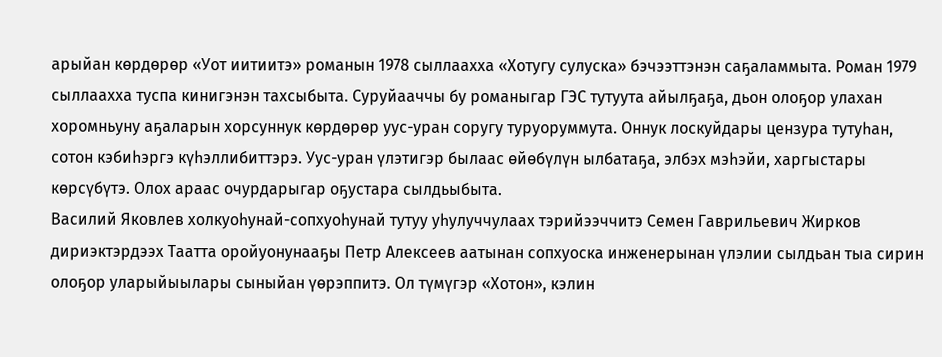арыйан көрдөрөр «Уот иитиитэ» романын 1978 сыллаахха «Хотугу сулуска» бэчээттэнэн саҕаламмыта. Роман 1979 сыллаахха туспа кинигэнэн тахсыбыта. Суруйааччы бу романыгар ГЭС тутуута айылҕаҕа, дьон олоҕор улахан хоромньуну аҕаларын хорсуннук көрдөрөр уус-уран соругу туруоруммута. Оннук лоскуйдары цензура тутуһан, сотон кэбиһэргэ күһэллибиттэрэ. Уус-уран үлэтигэр былаас өйөбүлүн ылбатаҕа, элбэх мэһэйи, харгыстары көрсүбүтэ. Олох араас очурдарыгар оҕустара сылдьыбыта.
Василий Яковлев холкуоһунай-сопхуоһунай тутуу уһулуччулаах тэрийээччитэ Семен Гаврильевич Жирков дириэктэрдээх Таатта оройуонунааҕы Петр Алексеев аатынан сопхуоска инженерынан үлэлии сылдьан тыа сирин олоҕор уларыйыылары сыныйан үөрэппитэ. Ол түмүгэр «Хотон», кэлин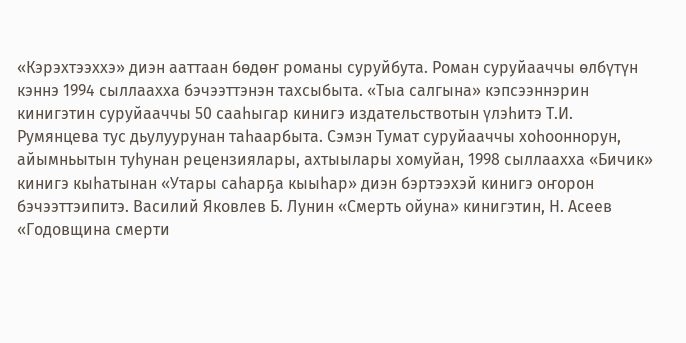«Кэрэхтээххэ» диэн ааттаан бөдөҥ романы суруйбута. Роман суруйааччы өлбүтүн кэннэ 1994 сыллаахха бэчээттэнэн тахсыбыта. «Тыа салгына» кэпсээннэрин кинигэтин суруйааччы 50 сааһыгар кинигэ издательствотын үлэһитэ Т.И. Румянцева тус дьулуурунан таһаарбыта. Сэмэн Тумат суруйааччы хоһооннорун, айымньытын туһунан рецензиялары, ахтыылары хомуйан, 1998 сыллаахха «Бичик» кинигэ кыһатынан «Утары саһарҕа кыыһар» диэн бэртээхэй кинигэ оҥорон бэчээттэипитэ. Василий Яковлев Б. Лунин «Смерть ойуна» кинигэтин, Н. Асеев «Годовщина смерти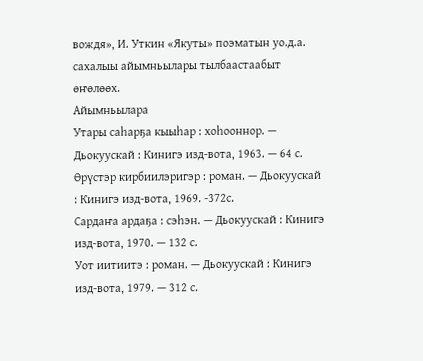вождя», И. Уткин «Якуты» поэматын уо.д.а. сахалыы айымньылары тылбаастаабыт өҥөлөөх.
Айымньылара
Утары саһарҕа кыыһар : хоһооннор. — Дьокуускай : Кинигэ изд-вота, 1963. — 64 с.
Өрүстэр кирбиилэригэр : роман. — Дьокуускай : Кинигэ изд-вота, 1969. -372с.
Сардаҥа ардаҕа : сэһэн. — Дьокуускай : Кинигэ изд-вота, 1970. — 132 с.
Уот иитиитэ : роман. — Дьокуускай : Кинигэ изд-вота, 1979. — 312 с.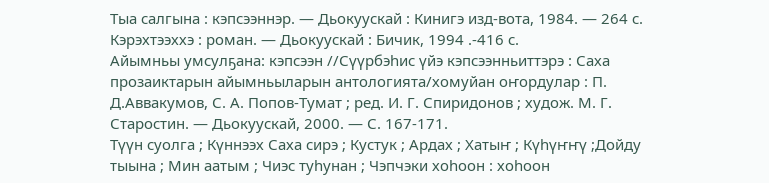Тыа салгына : кэпсээннэр. — Дьокуускай : Кинигэ изд-вота, 1984. — 264 с.
Кэрэхтээххэ : роман. — Дьокуускай : Бичик, 1994 .-416 с.
Айымньы умсулҕана: кэпсээн //Сүүрбэһис үйэ кэпсээнньиттэрэ : Саха прозаиктарын айымньыларын антологията/хомуйан оҥордулар : П. Д.Аввакумов, С. А. Попов-Тумат ; ред. И. Г. Спиридонов ; худож. М. Г. Старостин. — Дьокуускай, 2000. — С. 167-171.
Түүн суолга ; Күннээх Саха сирэ ; Кустук ; Ардах ; Хатыҥ ; Күһүҥҥү ;Дойду тыына ; Мин аатым ; Чиэс туһунан ; Чэпчэки хоһоон : хоһоон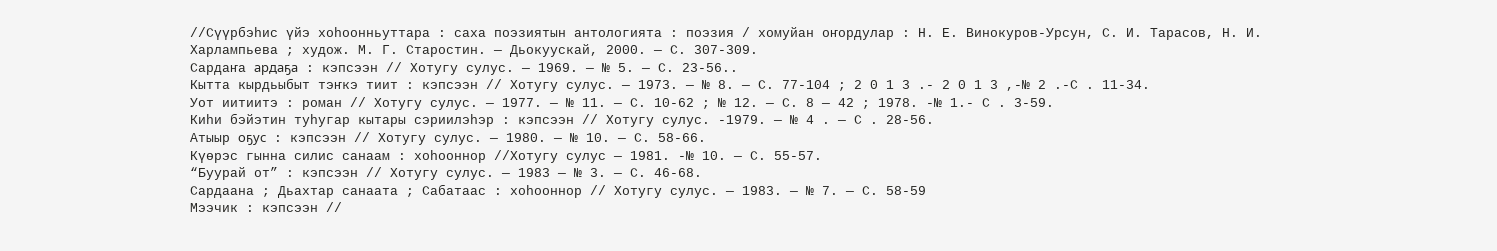//Сүүрбэһис үйэ хоһоонньуттара : саха поэзиятын антологията : поэзия / хомуйан оҥордулар : Н. Е. Винокуров-Урсун, С. И. Тарасов, Н. И. Харлампьева ; худож. М. Г. Старостин. — Дьокуускай, 2000. — С. 307-309.
Сардаҥа ардаҕа : кэпсээн // Хотугу сулус. — 1969. — № 5. — С. 23-56..
Кытта кырдьыбыт тэҥкэ тиит : кэпсээн // Хотугу сулус. — 1973. — № 8. — С. 77-104 ; 2 0 1 3 .- 2 0 1 3 ,-№ 2 .-С . 11-34.
Уот иитиитэ : роман // Хотугу сулус. — 1977. — № 11. — С. 10-62 ; № 12. — С. 8 — 42 ; 1978. -№ 1.- С . 3-59.
Киһи бэйэтин туһугар кытары сэриилэһэр : кэпсээн // Хотугу сулус. -1979. — № 4 . — С . 28-56.
Атыыр оҕус : кэпсээн // Хотугу сулус. — 1980. — № 10. — С. 58-66.
Күөрэс гынна силис санаам : хоһооннор //Хотугу сулус — 1981. -№ 10. — С. 55-57.
“Буурай от” : кэпсээн // Хотугу сулус. — 1983 — № 3. — С. 46-68.
Сардаана ; Дьахтар санаата ; Сабатаас : хоһооннор // Хотугу сулус. — 1983. — № 7. — С. 58-59
Мээчик : кэпсээн //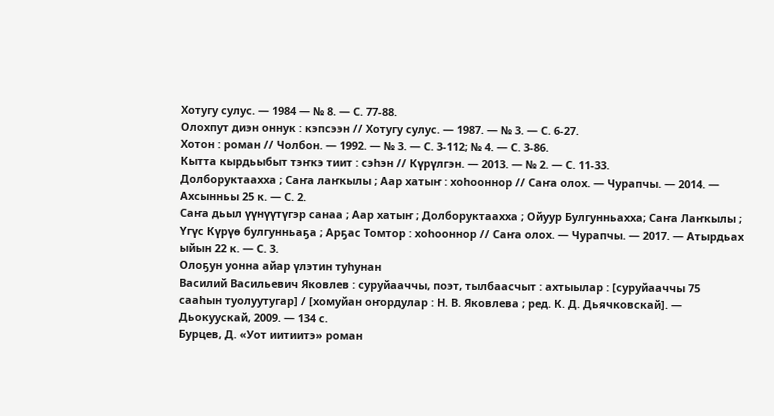Хотугу сулус. — 1984 — № 8. — С. 77-88.
Олохпут диэн оннук : кэпсээн // Хотугу сулус. — 1987. — № 3. — С. 6-27.
Хотон : роман // Чолбон. — 1992. — № 3. — С. 3-112; № 4. — С. 3-86.
Кытта кырдьыбыт тэҥкэ тиит : сэһэн // Күрүлгэн. — 2013. — № 2. — С. 11-33.
Долборуктаахха ; Саҥа лаҥкылы ; Аар хатыҥ : хоһооннор // Саҥа олох. — Чурапчы. — 2014. — Ахсынньы 25 к. — С. 2.
Саҥа дьыл үүнүүтүгэр санаа ; Аар хатыҥ ; Долборуктаахха ; Ойуур Булгунньахха; Саҥа Лаҥкылы ; Үгүс Күрүө булгунньаҕа ; Арҕас Томтор : хоһооннор // Саҥа олох. — Чурапчы. — 2017. — Атырдьах ыйын 22 к. — С. 3.
Олоҕун уонна айар үлэтин туһунан
Василий Васильевич Яковлев : суруйааччы, поэт, тылбаасчыт : ахтыылар : [суруйааччы 75 сааһын туолуутугар] / [хомуйан оҥордулар : Н. В. Яковлева ; ред. К. Д. Дьячковскай]. — Дьокуускай, 2009. — 134 с.
Бурцев, Д. «Уот иитиитэ» роман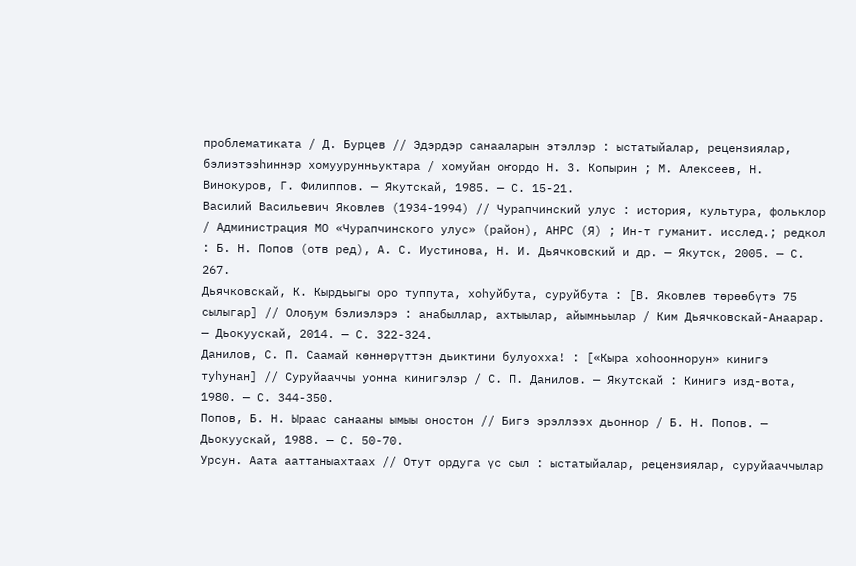проблематиката / Д. Бурцев // Эдэрдэр санааларын этэллэр : ыстатыйалар, рецензиялар, бэлиэтээһиннэр хомуурунньуктара / хомуйан оҥордо Н. 3. Копырин ; М. Алексеев, Н. Винокуров, Г. Филиппов. — Якутскай, 1985. — С. 15-21.
Василий Васильевич Яковлев (1934-1994) // Чурапчинский улус : история, культура, фольклор / Администрация МО «Чурапчинского улус» (район), АНPC (Я) ; Ин-т гуманит. исслед.; редкол : Б. Н. Попов (отв ред), А. С. Иустинова, Н. И. Дьячковский и др. — Якутск, 2005. — С. 267.
Дьячковскай, К. Кырдьыгы оро туппута, хоһуйбута, суруйбута : [В. Яковлев төрөөбүтэ 75 сылыгар] // Олоҕум бэлиэлэрэ : анабыллар, ахтыылар, айымньылар / Ким Дьячковскай-Анаарар. — Дьокуускай, 2014. — С. 322-324.
Данилов, С. П. Саамай көннөрүттэн дьиктини булуохха! : [«Кыра хоһооннорун» кинигэ туһунан] // Суруйааччы уонна кинигэлэр / С. П. Данилов. — Якутскай : Кинигэ изд-вота, 1980. — С. 344-350.
Попов, Б. Н. Ыраас санааны ымыы оностон // Бигэ эрэллээх дьоннор / Б. Н. Попов. — Дьокуускай, 1988. — С. 50-70.
Урсун. Аата ааттаныахтаах // Отут ордуга үс сыл : ыстатыйалар, рецензиялар, суруйааччылар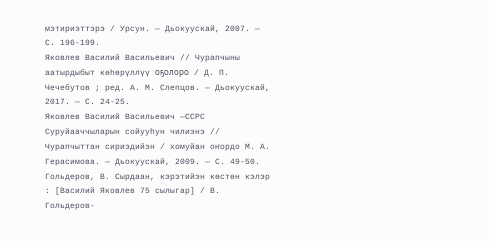мэтириэттэрэ / Урсун. — Дьокуускай, 2007. — С. 196-199.
Яковлев Василий Васильевич // Чурапчыны аатырдыбыт көһөрүллүү оҕолоро / Д. П. Чечебутов ; ред. А. М. Слепцов. — Дьокуускай, 2017. — С. 24-25.
Яковлев Василий Васильевич —ССРС Суруйааччыларын сойууһун чилиэнэ // Чурапчыттан сириэдийэн / хомуйан оҥордо М. А. Герасимова. — Дьокуускай, 2009. — С. 49-50.
Гольдеров, В. Сырдаан, кэрэтийэн көстөн кэлэр : [Василий Яковлев 75 сылыгар] / В. Гольдеров-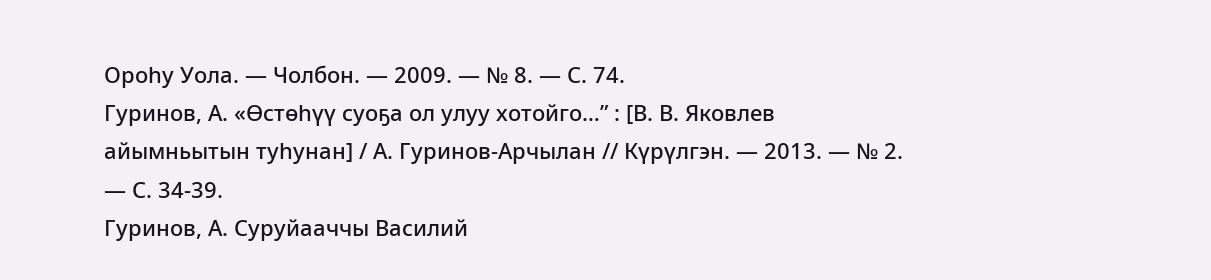Ороһу Уола. — Чолбон. — 2009. — № 8. — С. 74.
Гуринов, А. «Өстөһүү суоҕа ол улуу хотойго…” : [В. В. Яковлев айымньытын туһунан] / А. Гуринов-Арчылан // Күрүлгэн. — 2013. — № 2. — С. 34-39.
Гуринов, А. Суруйааччы Василий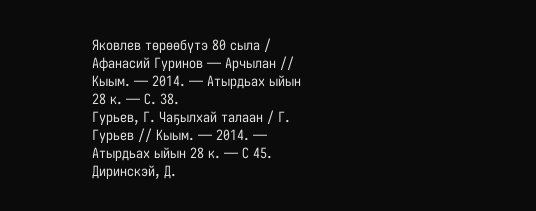Яковлев төрөөбүтэ 80 сыла / Афанасий Гуринов — Арчылан // Кыым. — 2014. — Атырдьах ыйын 28 к. — С. 38.
Гурьев, Г. Чаҕылхай талаан / Г. Гурьев // Кыым. — 2014. — Атырдьах ыйын 28 к. — С 45.
Диринскэй, Д.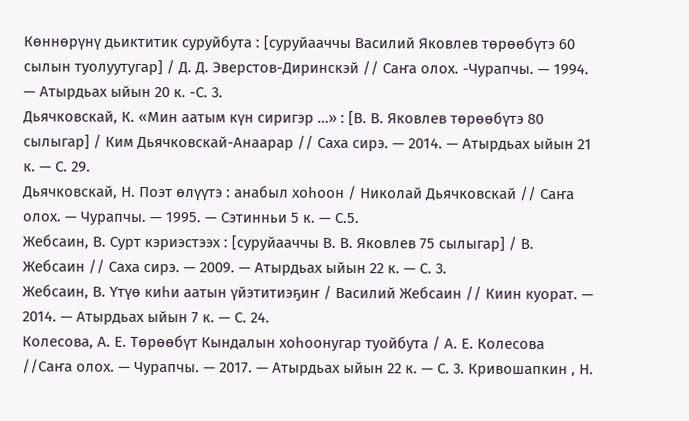Көннөрүнү дьиктитик суруйбута : [суруйааччы Василий Яковлев төрөөбүтэ 60 сылын туолуутугар] / Д. Д. Эверстов-Диринскэй // Саҥа олох. -Чурапчы. — 1994. — Атырдьах ыйын 20 к. -С. 3.
Дьячковскай, К. «Мин аатым күн сиригэр …» : [В. В. Яковлев төрөөбүтэ 80 сылыгар] / Ким Дьячковскай-Анаарар // Саха сирэ. — 2014. — Атырдьах ыйын 21 к. — С. 29.
Дьячковскай, Н. Поэт өлүүтэ : анабыл хоһоон / Николай Дьячковскай // Саҥа олох. — Чурапчы. — 1995. — Сэтинньи 5 к. — С.5.
Жебсаин, В. Сурт кэриэстээх : [суруйааччы В. В. Яковлев 75 сылыгар] / В. Жебсаин // Саха сирэ. — 2009. — Атырдьах ыйын 22 к. — С. 3.
Жебсаин, В. Үтүө киһи аатын үйэтитиэҕиҥ / Василий Жебсаин // Киин куорат. — 2014. — Атырдьах ыйын 7 к. — С. 24.
Колесова, А. Е. Төрөөбүт Кындалын хоһоонугар туойбута / А. Е. Колесова //Саҥа олох. — Чурапчы. — 2017. — Атырдьах ыйын 22 к. — С. 3. Кривошапкин , Н.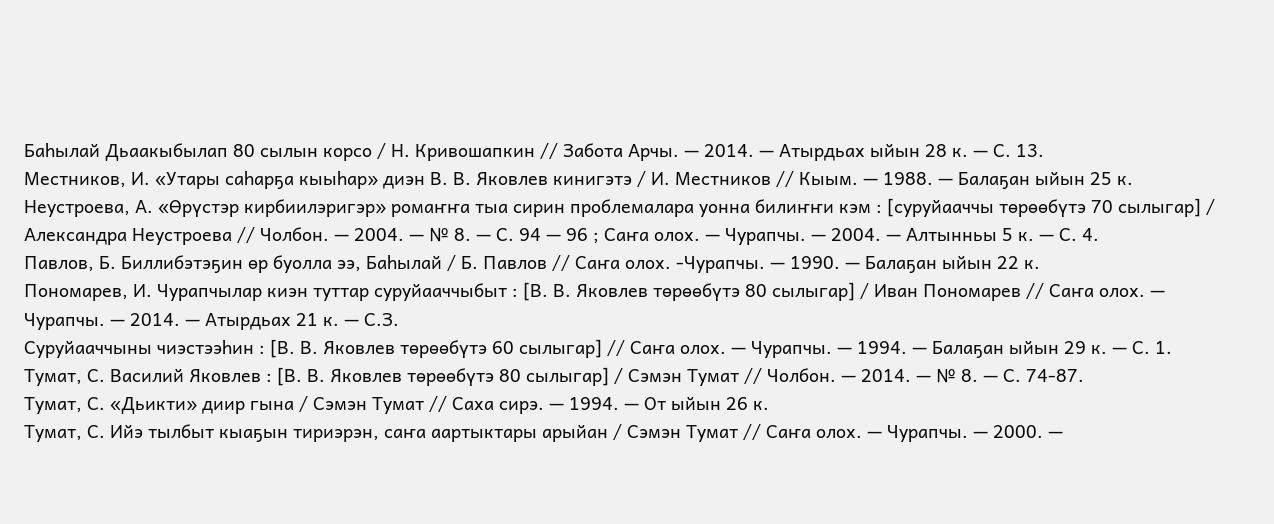Баһылай Дьаакыбылап 80 сылын корсо / Н. Кривошапкин // Забота Арчы. — 2014. — Атырдьах ыйын 28 к. — С. 13.
Местников, И. «Утары саһарҕа кыыһар» диэн В. В. Яковлев кинигэтэ / И. Местников // Кыым. — 1988. — Балаҕан ыйын 25 к.
Неустроева, А. «Өрүстэр кирбиилэригэр» ромаҥҥа тыа сирин проблемалара уонна билиҥҥи кэм : [суруйааччы төрөөбүтэ 70 сылыгар] / Александра Неустроева // Чолбон. — 2004. — № 8. — С. 94 — 96 ; Саҥа олох. — Чурапчы. — 2004. — Алтынньы 5 к. — С. 4.
Павлов, Б. Биллибэтэҕин өp буолла ээ, Баһылай / Б. Павлов // Саҥа олох. -Чурапчы. — 1990. — Балаҕан ыйын 22 к.
Пономарев, И. Чурапчылар киэн туттар суруйааччыбыт : [В. В. Яковлев төрөөбүтэ 80 сылыгар] / Иван Пономарев // Саҥа олох. — Чурапчы. — 2014. — Атырдьах 21 к. — С.З.
Суруйааччыны чиэстээһин : [В. В. Яковлев төрөөбүтэ 60 сылыгар] // Саҥа олох. — Чурапчы. — 1994. — Балаҕан ыйын 29 к. — С. 1.
Тумат, С. Василий Яковлев : [В. В. Яковлев төрөөбүтэ 80 сылыгар] / Сэмэн Тумат // Чолбон. — 2014. — № 8. — С. 74-87.
Тумат, С. «Дьикти» диир гына / Сэмэн Тумат // Саха сирэ. — 1994. — От ыйын 26 к.
Тумат, С. Ийэ тылбыт кыаҕын тириэрэн, саҥа аартыктары арыйан / Сэмэн Тумат // Саҥа олох. — Чурапчы. — 2000. —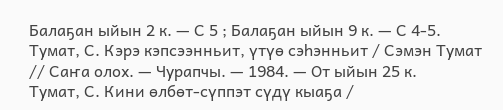Балаҕан ыйын 2 к. — С 5 ; Балаҕан ыйын 9 к. — С 4-5.
Тумат, С. Кэрэ кэпсээнньит, үтүө сэһэнньит / Сэмэн Тумат // Саҥа олох. — Чурапчы. — 1984. — От ыйын 25 к.
Тумат, С. Кини өлбөт-сүппэт сүдү кыаҕа /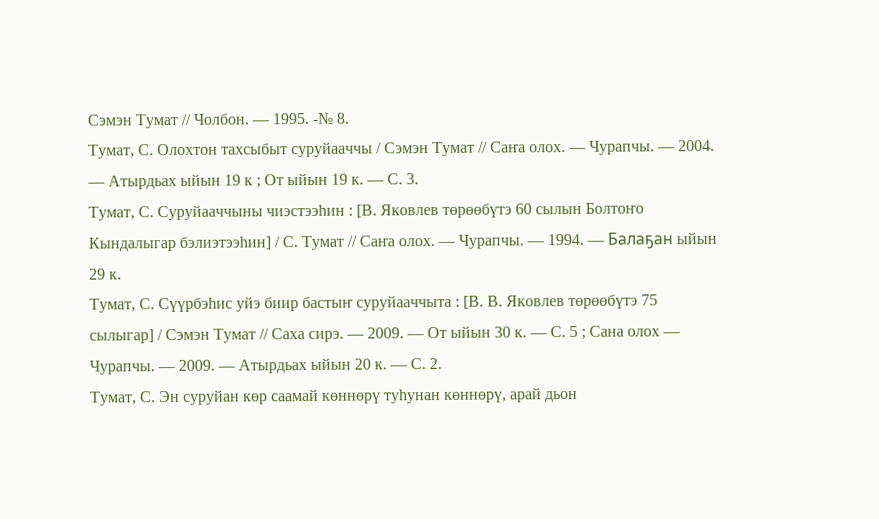Сэмэн Тумат // Чолбон. — 1995. -№ 8.
Тумат, С. Олохтон тахсыбыт суруйааччы / Сэмэн Тумат // Саҥа олох. — Чурапчы. — 2004. — Атырдьах ыйын 19 к ; От ыйын 19 к. — С. 3.
Тумат, С. Суруйааччыны чиэстээһин : [В. Яковлев төрөөбүтэ 60 сылын Болтоҥо Кындалыгар бэлиэтээһин] / С. Тумат // Саҥа олох. — Чурапчы. — 1994. — Балаҕан ыйын 29 к.
Тумат, С. Сүүрбэһис уйэ биир бастыҥ суруйааччыта : [В. В. Яковлев төрөөбүтэ 75 сылыгар] / Сэмэн Тумат // Саха сирэ. — 2009. — От ыйын 30 к. — С. 5 ; Сана олох — Чурапчы. — 2009. — Атырдьах ыйын 20 к. — С. 2.
Тумат, С. Эн суруйан көр саамай көннөрү туһунан көннөрү, арай дьон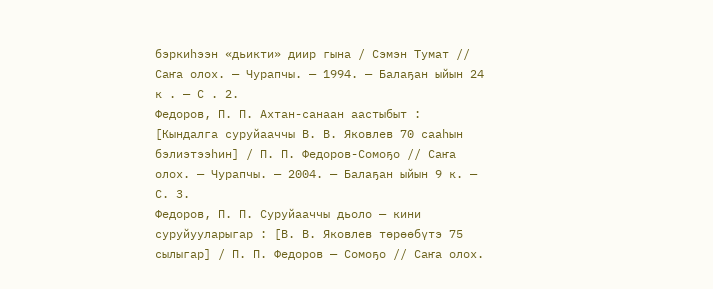бэркиһээн «дьикти» диир гына / Сэмэн Тумат // Саҥа олох. — Чурапчы. — 1994. — Балаҕан ыйын 24 к . — С . 2.
Федоров, П. П. Ахтан-санаан аастыбыт : [Кындалга суруйааччы В. В. Яковлев 70 сааһын бэлиэтээһин] / П. П. Федоров-Сомоҕо // Саҥа олох. — Чурапчы. — 2004. — Балаҕан ыйын 9 к. — С. 3.
Федоров, П. П. Суруйааччы дьоло — кини суруйууларыгар : [В. В. Яковлев төрөөбүтэ 75 сылыгар] / П. П. Федоров — Сомоҕо // Саҥа олох.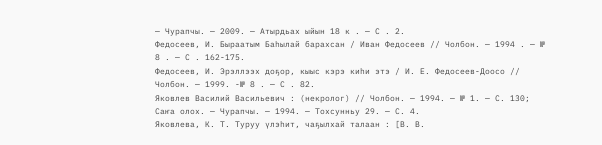— Чурапчы. — 2009. — Атырдьах ыйын 18 к . — С . 2.
Федосеев, И. Быраатым Баһылай барахсан / Иван Федосеев // Чолбон. — 1994 . — № 8 . — С . 162-175.
Федосеев, И. Эрэллээх доҕор, кыыс кэрэ киһи этэ / И. Е. Федосеев-Доосо // Чолбон. — 1999. -№ 8 . — С . 82.
Яковлев Василий Васильевич : (некролог) // Чолбон. — 1994. — № 1. — С. 130; Саҥа олох. — Чурапчы. — 1994. — Тохсунньу 29. — С. 4.
Яковлева, К. Т. Туруу үлэһит, чаҕылхай талаан : [В. В.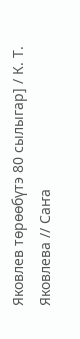Яковлев төрөөбүтэ 80 сылыгар] / К. Т. Яковлева // Саҥа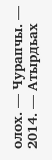олох. — Чурапчы. — 2014. — Атырдьах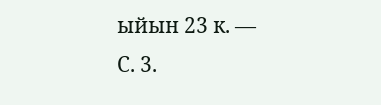ыйын 23 к. — С. 3.